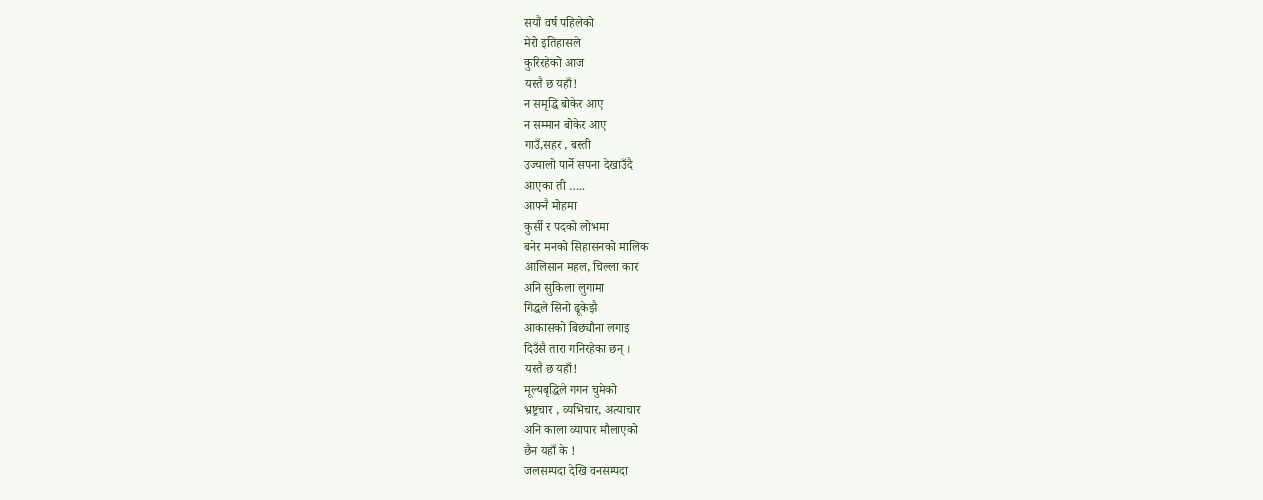सयौं वर्ष पहिलेको
मेरो इतिहासले
कुरिरहेको आज
यस्तै छ यहाँ!
न समृद्धि बोकेर आए
न सम्मान बोकेर आए
गाउँ,सहर , बस्ती
उज्यालो पार्ने सपना देखाउँदै
आएका ती …..
आफ्नै मोहमा
कुर्सी र पदको लोभमा
बनेर मनको सिहासनको मालिक
आलिसान महल, चिल्ला कार
अनि सुकिला लुगामा
गिद्धले सिनो ढूकेझै
आकासको बिछ्यौना लगाइ
दिउँसै तारा गनिरहेका छन् ।
यस्तै छ यहाँ!
मूल्यबृद्धिले गगन चुमेको
भ्रष्ट्रचार , व्यभिचार, अत्याचार
अनि काला व्यापार मौलाएको
छैन यहाँ के !
जलसम्पदा देखि वनसम्पदा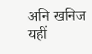अनि खनिज यहीं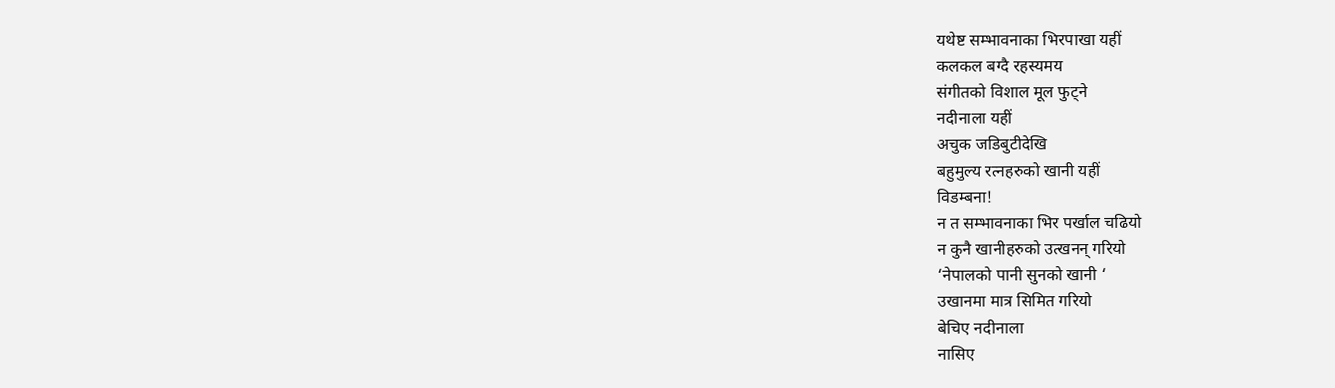यथेष्ट सम्भावनाका भिरपाखा यहीं
कलकल बग्दै रहस्यमय
संगीतको विशाल मूल फुट्ने
नदीनाला यहीं
अचुक जडिबुटीदेखि
बहुमुल्य रत्नहरुको खानी यहीं
विडम्बना!
न त सम्भावनाका भिर पर्खाल चढियो
न कुनै खानीहरुको उत्खनन् गरियो
‘नेपालको पानी सुनको खानी ‘
उखानमा मात्र सिमित गरियो
बेचिए नदीनाला
नासिए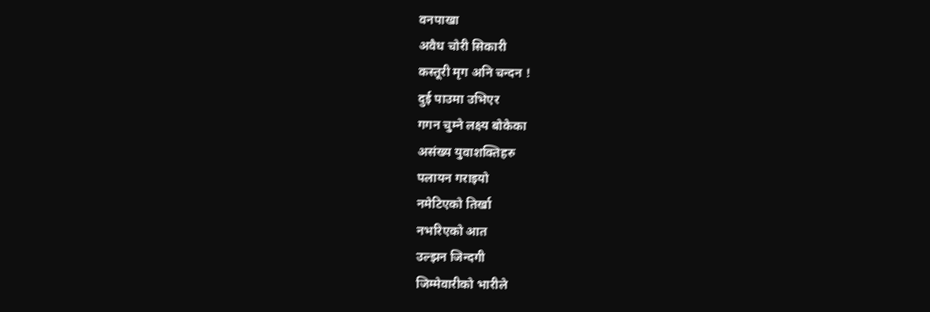वनपाखा
अवैध चोरी सिकारी
कस्तूरी मृग अनि चन्दन !
दुई पाउमा उभिएर
गगन चुम्ने लक्ष्य बोकेका
असंख्य युवाशक्तिहरु
पलायन गराइयो
नमेटिएको तिर्खा
नभरिएको आत
उल्झन जिन्दगी
जिम्मेवारीको भारीले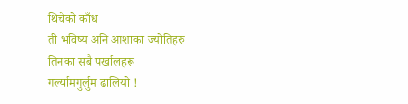थिचेको काँध
ती भविष्य अनि आशाका ज्योतिहरु
तिनका सबै पर्खालहरू
गर्ल्यामगुर्लुम ढालियो !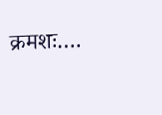क्रमशः….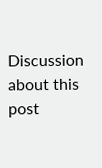Discussion about this post